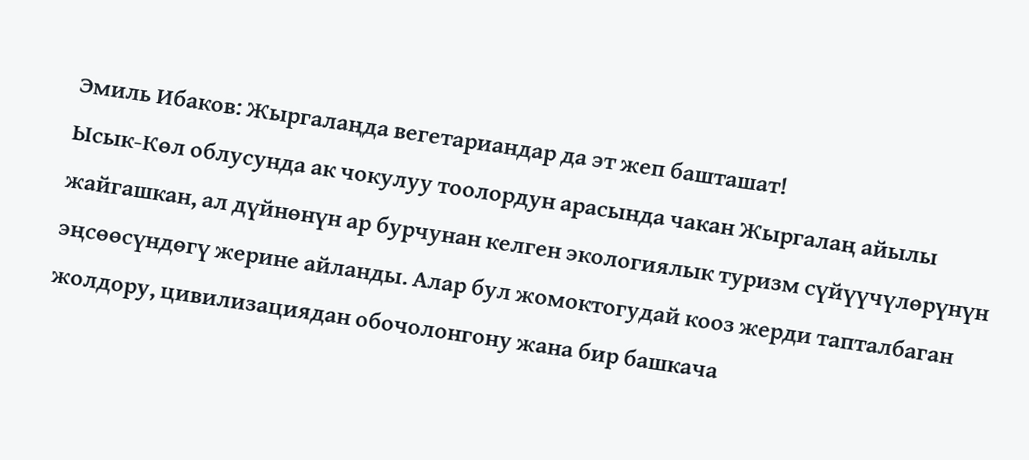Эмиль Ибаков: Жыргалаңда вегетариандар да эт жеп башташат!
Ысык-Көл облусунда ак чокулуу тоолордун арасында чакан Жыргалаң айылы жайгашкан, ал дүйнөнүн ар бурчунан келген экологиялык туризм сүйүүчүлөрүнүн эңсөөсүндөгү жерине айланды. Алар бул жомоктогудай кооз жерди тапталбаган жолдору, цивилизациядан обочолонгону жана бир башкача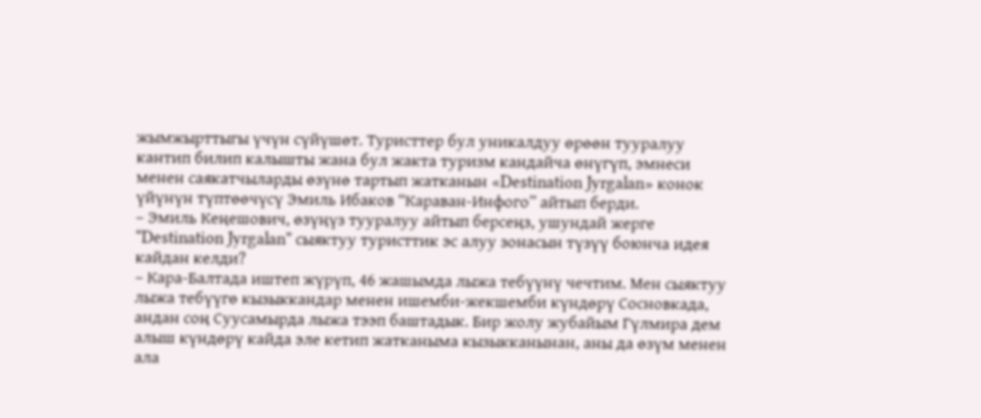жымжырттыгы үчүн сүйүшөт. Туристтер бул уникалдуу өрөөн тууралуу кантип билип калышты жана бул жакта туризм кандайча өнүгүп, эмнеси менен саякатчыларды өзүнө тартып жатканын «Destination Jyrgalan» конок үйүнүн түптөөчүсү Эмиль Ибаков “Караван-Инфого” айтып берди.
– Эмиль Кеңешович, өзүңүз тууралуу айтып берсеңз, ушундай жерге “Destination Jyrgalan” сыяктуу туристтик эс алуу зонасын түзүү боюнча идея кайдан келди?
– Кара-Балтада иштеп жүрүп, 46 жашымда лыжа тебүүнү чечтим. Мен сыяктуу лыжа тебүүгө кызыккандар менен ишемби-жекшемби күндөрү Сосновкада, андан соң Суусамырда лыжа тээп баштадык. Бир жолу жубайым Гүлмира дем алыш күндөрү кайда эле кетип жатканыма кызыкканынан, аны да өзүм менен ала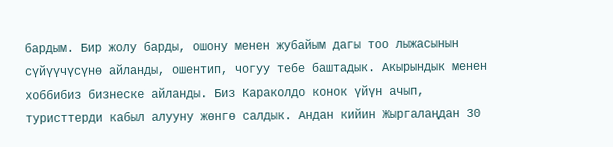бардым. Бир жолу барды, ошону менен жубайым дагы тоо лыжасынын сүйүүчүсүнө айланды, ошентип, чогуу тебе баштадык. Акырындык менен хоббибиз бизнеске айланды. Биз Караколдо конок үйүн ачып, туристтерди кабыл алууну жөнгө салдык. Андан кийин Жыргалаңдан 30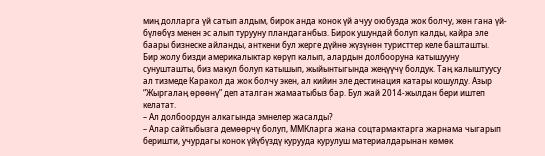миң долларга үй сатып алдым, бирок анда конок үй ачуу оюбузда жок болчу, жөн гана үй-бүлөбүз менен эс алып турууну пландаганбыз. Бирок ушундай болуп калды, кайра эле баары бизнеске айланды, анткени бул жерге дүйнө жүзүнөн туристтер келе башташты.
Бир жолу бизди америкалыктар көрүп калып, алардын долбооруна катышууну сунушташты, биз макул болуп катышып, жыйынтыгында жеңүүчү болдук. Таң калыштуусу ал тизмеде Каракол да жок болчу экен, ал кийин эле дестинация катары кошулду. Азыр “Жыргалаң өрөөнү” деп аталган жамаатыбыз бар. Бул жай 2014-жылдан бери иштеп келатат.
– Ал долбоордун алкагында эмнелер жасалды?
– Алар сайтыбызга демөөрчү болуп, ММКларга жана соцтармактарга жарнама чыгарып беришти, учурдагы конок үйүбүздү курууда курулуш материалдарынан көмөк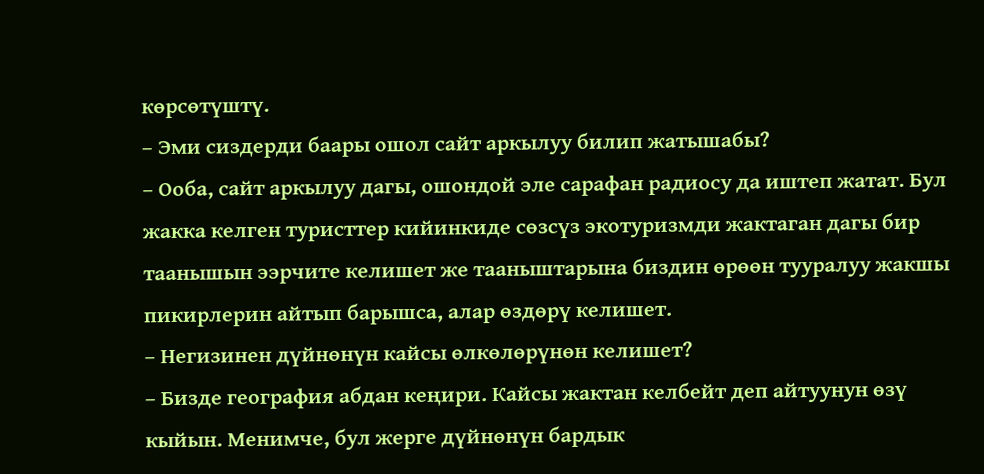көрсөтүштү.
– Эми сиздерди баары ошол сайт аркылуу билип жатышабы?
– Ооба, сайт аркылуу дагы, ошондой эле сарафан радиосу да иштеп жатат. Бул жакка келген туристтер кийинкиде сөзсүз экотуризмди жактаган дагы бир таанышын ээрчите келишет же тааныштарына биздин өрөөн тууралуу жакшы пикирлерин айтып барышса, алар өздөрү келишет.
– Негизинен дүйнөнүн кайсы өлкөлөрүнөн келишет?
– Бизде география абдан кеңири. Кайсы жактан келбейт деп айтуунун өзү кыйын. Менимче, бул жерге дүйнөнүн бардык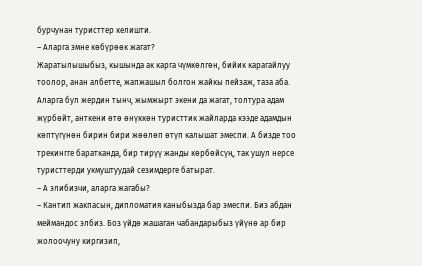бурчунан туристтер келишти.
– Аларга эмне көбүрөөк жагат?
Жаратылышыбыз, кышында ак карга чүмкөлгөн, бийик карагайлуу тоолор, анан албетте, жапжашыл болгон жайкы пейзаж, таза аба. Аларга бул жердин тынч, жымжырт экени да жагат, толтура адам жүрбөйт, анткени өтө өнүккөн туристтик жайларда кээде адамдын көптүгүнөн бирин бири жөөлөп өтүп калышат эмеспи. А бизде тоо трекингге баратканда, бир тирүү жанды көрбөйсүң, так ушул нерсе туристтерди укмуштуудай сезимдерге батырат.
– А элибизчи, аларга жагабы?
– Кантип жакпасын, дипломатия каныбызда бар эмеспи. Биз абдан меймандос элбиз. Боз үйдө жашаган чабандарыбыз үйүнө ар бир жолоочуну киргизип,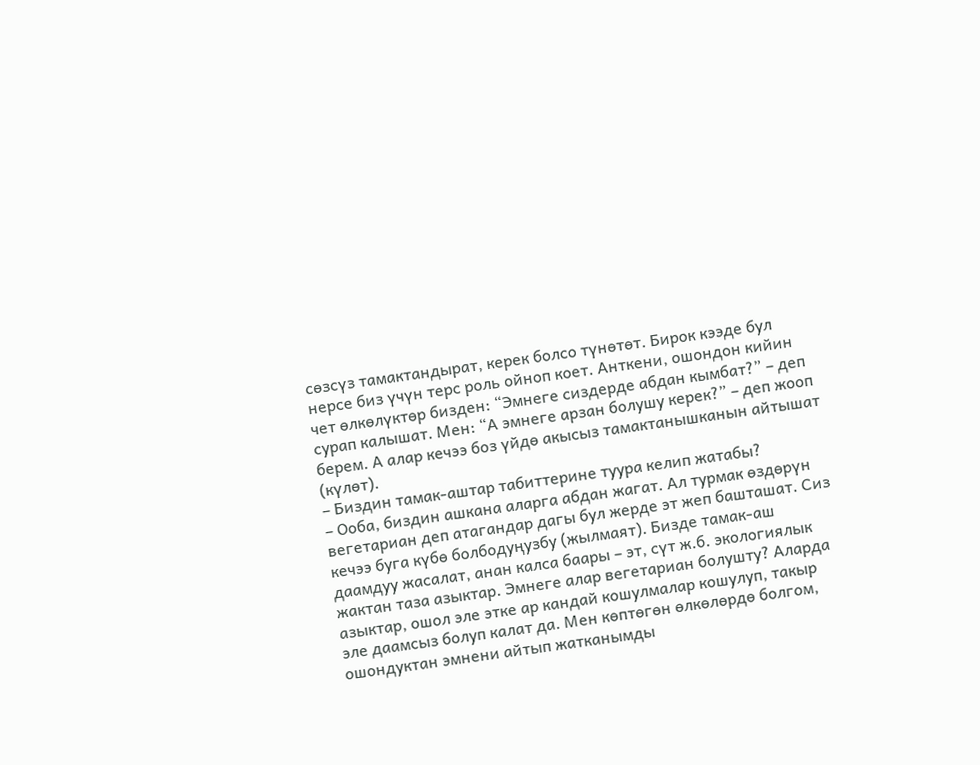сөзсүз тамактандырат, керек болсо түнөтөт. Бирок кээде бул нерсе биз үчүн терс роль ойноп коет. Анткени, ошондон кийин чет өлкөлүктөр бизден: “Эмнеге сиздерде абдан кымбат?” – деп сурап калышат. Мен: “А эмнеге арзан болушу керек?” – деп жооп берем. А алар кечээ боз үйдө акысыз тамактанышканын айтышат (күлөт).
– Биздин тамак-аштар табиттерине туура келип жатабы?
– Ооба, биздин ашкана аларга абдан жагат. Ал турмак өздөрүн вегетариан деп атагандар дагы бул жерде эт жеп башташат. Сиз кечээ буга күбө болбодуңузбу (жылмаят). Бизде тамак-аш даамдуу жасалат, анан калса баары – эт, сүт ж.б. экологиялык жактан таза азыктар. Эмнеге алар вегетариан болушту? Аларда азыктар, ошол эле этке ар кандай кошулмалар кошулуп, такыр эле даамсыз болуп калат да. Мен көптөгөн өлкөлөрдө болгом, ошондуктан эмнени айтып жатканымды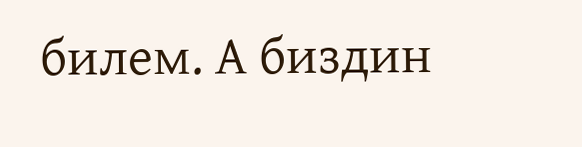билем. А биздин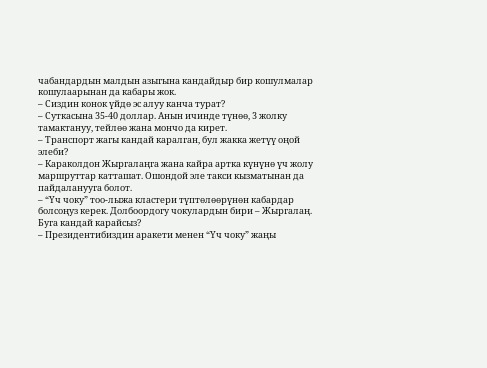чабандардын малдын азыгына кандайдыр бир кошулмалар кошулаарынан да кабары жок.
– Сиздин конок үйдө эс алуу канча турат?
– Суткасына 35-40 доллар. Анын ичинде түнөө, 3 жолку тамактануу, тейлөө жана мончо да кирет.
– Транспорт жагы кандай каралган, бул жакка жетүү оңой элеби?
– Караколдон Жыргалаңга жана кайра артка күнүнө үч жолу маршруттар катташат. Ошондой эле такси кызматынан да пайдаланууга болот.
– “Үч чоку” тоо-лыжа кластери түптөлөөрүнөн кабардар болсоңуз керек. Долбоордогу чокулардын бири – Жыргалаң. Буга кандай карайсыз?
– Президентибиздин аракети менен “Үч чоку” жаңы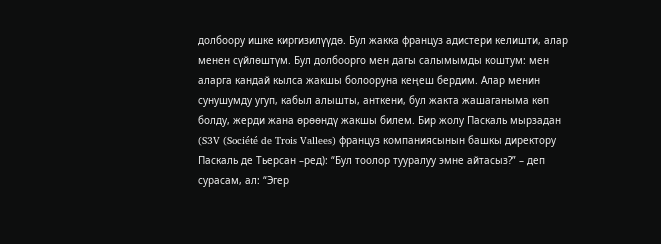долбоору ишке киргизилүүдө. Бул жакка француз адистери келишти, алар менен сүйлөштүм. Бул долбоорго мен дагы салымымды коштум: мен аларга кандай кылса жакшы болооруна кеңеш бердим. Алар менин сунушумду угуп, кабыл алышты, анткени, бул жакта жашаганыма көп болду, жерди жана өрөөндү жакшы билем. Бир жолу Паскаль мырзадан (S3V (Société de Trois Vallees) француз компаниясынын башкы директору Паскаль де Тьерсан –ред): “Бул тоолор тууралуу эмне айтасыз?” – деп сурасам, ал: “Эгер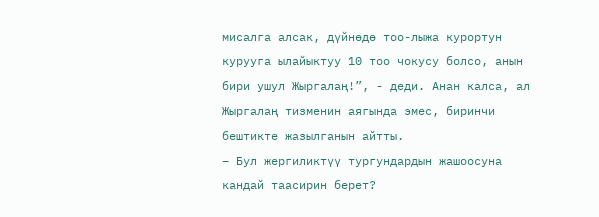мисалга алсак, дүйнөдө тоо-лыжа курортун курууга ылайыктуу 10 тоо чокусу болсо, анын бири ушул Жыргалаң!”, - деди. Анан калса, ал Жыргалаң тизменин аягында эмес, биринчи бештикте жазылганын айтты.
– Бул жергиликтүү тургундардын жашоосуна кандай таасирин берет?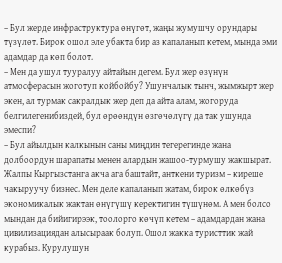– Бул жерде инфраструктура өнүгөт, жаңы жумушчу орундары түзүлөт. Бирок ошол эле убакта бир аз капаланып кетем, мында эми адамдар да көп болот.
– Мен да ушул тууралуу айтайын дегем. Бул жер өзүнүн атмосферасын жоготуп койбойбу? Ушунчалык тынч, жымжырт жер экен, ал турмак сакралдык жер деп да айта алам, жогоруда белгилегенибиздей, бул өрөөндүн өзгөчөлүгү да так ушунда эмеспи?
– Бул айылдын калкынын саны миңдин тегерегинде жана долбоордун шарапаты менен алардын жашоо-турмушу жакшырат. Жалпы Кыргызстанга акча ага баштайт, анткени туризм – киреше чакыруучу бизнес. Мен деле капаланып жатам, бирок өлкөбүз экономикалык жактан өнүгүшү керектигин түшүнөм. А мен болсо мындан да бийигирээк, тоолорго көчүп кетем – адамдардан жана цивилизациядан алысыраак болуп. Ошол жакка туристтик жай курабыз. Курулушун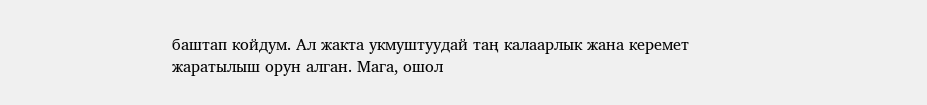баштап койдум. Ал жакта укмуштуудай таң калаарлык жана керемет жаратылыш орун алган. Мага, ошол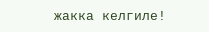жакка келгиле!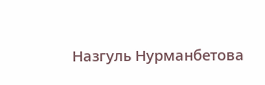Назгуль Нурманбетова